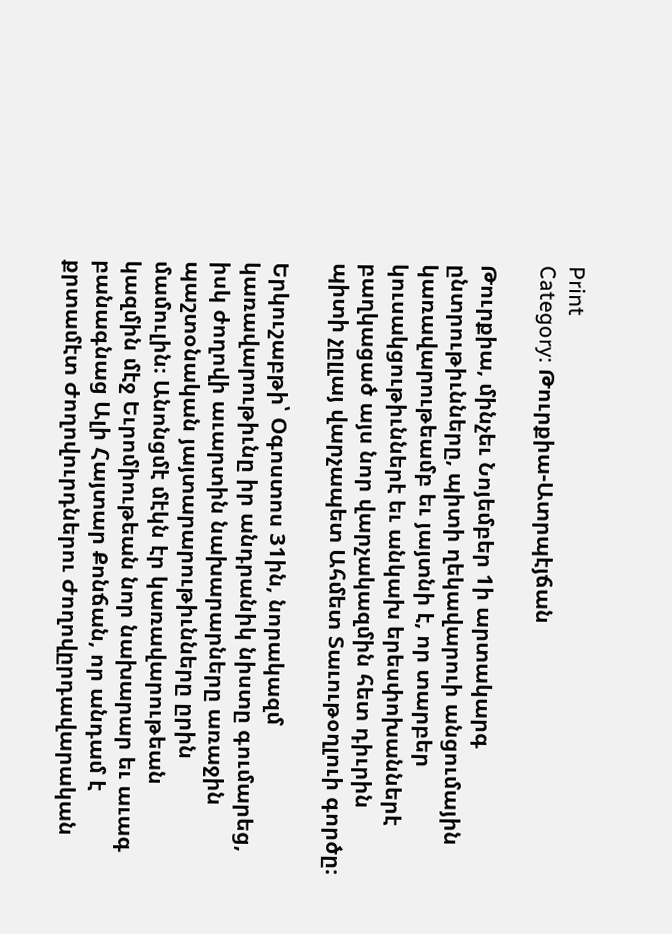Print
Category: Թուրքիա-Ատրպէյճան

Թուրքիա, մինչեւ Նոյեմբեր 1ի արտակարգ ընտրութիւնները, պիտի ղեկավարուի անցումային կառավարութեամբ եւ յայտնի է, որ տարբեր կուսակցութիւններէ եւ անկախ երեսփոխաններէ բաղկացած այս նոր վարչակազմին հետ դիւրին պիտի չըլլայ վարչապետ Ահմետ Տաւութօղլուի գործը։

Երկուշաբթի՝ Օգոստոս 31ին, նորակազմ կառավարութիւնը իր անդրանիկ նիստը գումարեց, իսկ ժողովի աւարտին նախարարները առաջին պաշտօնական յայտարարութիւնները ըրին մամուլին։ Անոնցմէ մէկն էր կառավարութեան կազմին մէջ Եւրոմիութեան նոր նախարար եւ աւագ բանագնաց Ալի Հայտար Քոնճան, որ անդամ է քրտամէտ Ժողովուրդներու Ժողովըրդավարական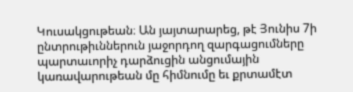Կուսակցութեան։ Ան յայտարարեց, թէ Յունիս 7ի ընտրութիւններուն յաջորդող զարգացումները պարտաւորիչ դարձուցին անցումային կառավարութեան մը հիմնումը եւ քրտամէտ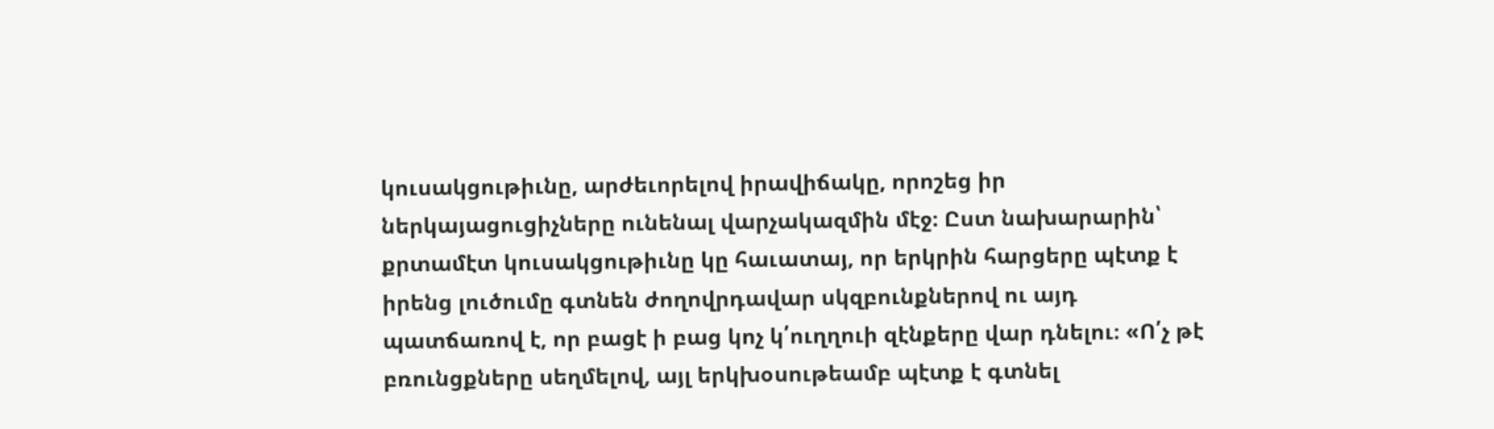կուսակցութիւնը, արժեւորելով իրավիճակը, որոշեց իր ներկայացուցիչները ունենալ վարչակազմին մէջ։ Ըստ նախարարին՝ քրտամէտ կուսակցութիւնը կը հաւատայ, որ երկրին հարցերը պէտք է իրենց լուծումը գտնեն ժողովրդավար սկզբունքներով ու այդ պատճառով է, որ բացէ ի բաց կոչ կ՛ուղղուի զէնքերը վար դնելու։ «Ո՛չ թէ բռունցքները սեղմելով, այլ երկխօսութեամբ պէտք է գտնել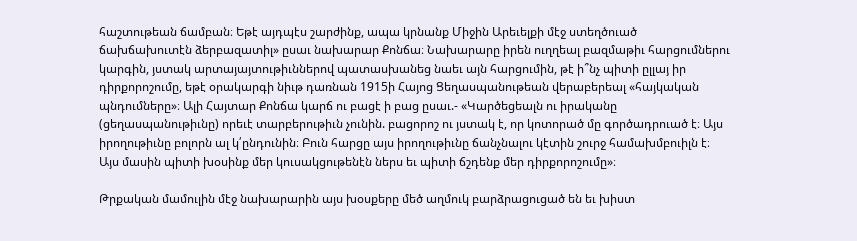հաշտութեան ճամբան։ Եթէ այդպէս շարժինք, ապա կրնանք Միջին Արեւելքի մէջ ստեղծուած ճախճախուտէն ձերբազատիլ» ըսաւ նախարար Քոնճա։ Նախարարը իրեն ուղղեալ բազմաթիւ հարցումներու կարգին, յստակ արտայայտութիւններով պատասխանեց նաեւ այն հարցումին, թէ ի՞նչ պիտի ըլլայ իր դիրքորոշումը, եթէ օրակարգի նիւթ դառնան 1915ի Հայոց Ցեղասպանութեան վերաբերեալ «հայկական պնդումները»։ Ալի Հայտար Քոնճա կարճ ու բացէ ի բաց ըսաւ.- «Կարծեցեալն ու իրականը (ցեղասպանութիւնը) որեւէ տարբերութիւն չունին. բացորոշ ու յստակ է, որ կոտորած մը գործադրուած է։ Այս իրողութիւնը բոլորն ալ կ՛ընդունին։ Բուն հարցը այս իրողութիւնը ճանչնալու կէտին շուրջ համախմբուիլն է։ Այս մասին պիտի խօսինք մեր կուսակցութենէն ներս եւ պիտի ճշդենք մեր դիրքորոշումը»։

Թրքական մամուլին մէջ նախարարին այս խօսքերը մեծ աղմուկ բարձրացուցած են եւ խիստ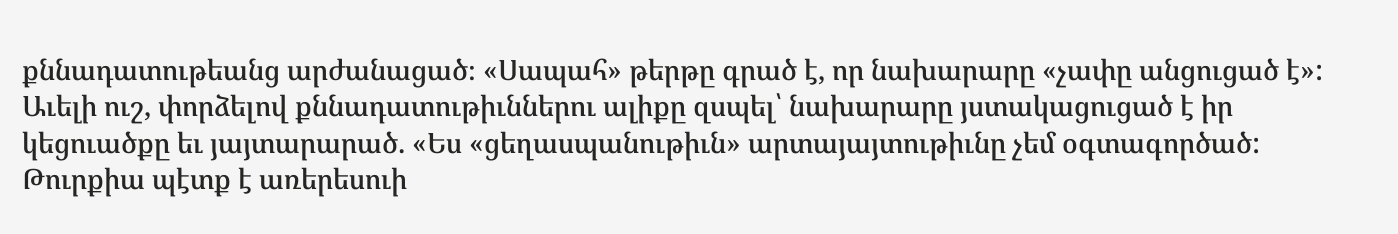քննադատութեանց արժանացած։ «Սապահ» թերթը գրած է, որ նախարարը «չափը անցուցած է»: Աւելի ուշ, փորձելով քննադատութիւններու ալիքը զսպել՝ նախարարը յստակացուցած է իր կեցուածքը եւ յայտարարած. «Ես «ցեղասպանութիւն» արտայայտութիւնը չեմ օգտագործած: Թուրքիա պէտք է առերեսուի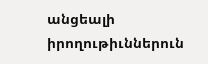անցեալի իրողութիւններուն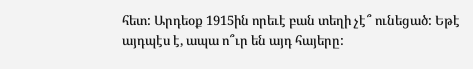հետ: Արդեօք 1915ին որեւէ բան տեղի չէ՞ ունեցած: Եթէ այդպէս է, ապա ո՞ւր են այդ հայերը: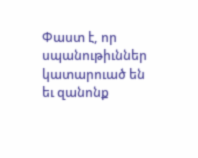Փաստ է, որ սպանութիւններ կատարուած են եւ զանոնք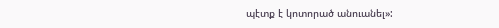պէտք է կոտորած անուանել»: